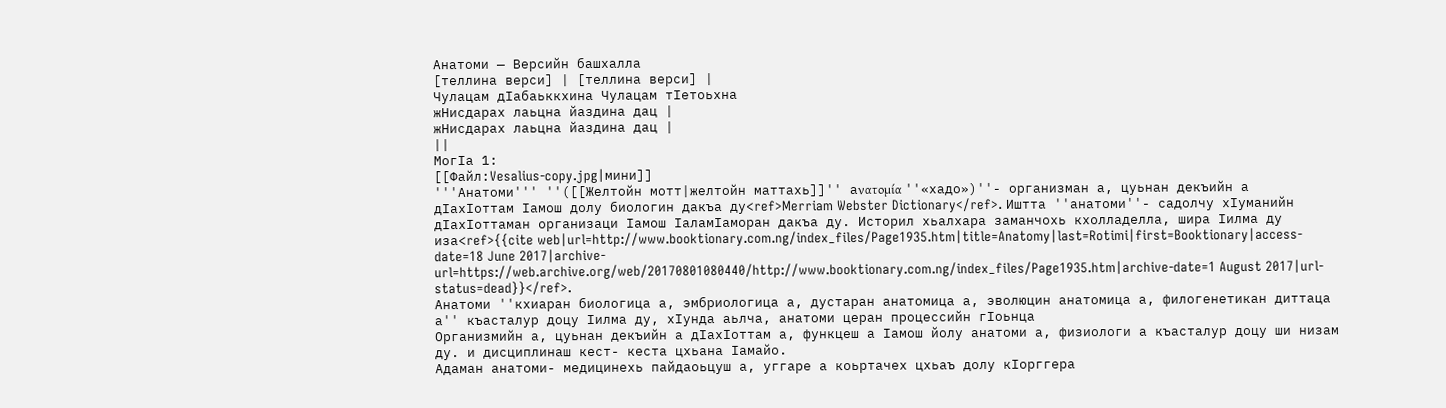Анатоми — Версийн башхалла
[теллина верси] | [теллина верси] |
Чулацам дӀабаьккхина Чулацам тӀетоьхна
жНисдарах лаьцна йаздина дац |
жНисдарах лаьцна йаздина дац |
||
МогӀа 1:
[[Файл:Vesalius-copy.jpg|мини]]
'''Анатоми''' ''([[Желтойн мотт|желтойн маттахь]]'' аνατομία ''«хадо»)''- организман а, цуьнан декъийн а дӀахӀоттам Ӏамош долу биологин дакъа ду<ref>Merriam Webster Dictionary</ref>. Иштта ''анатоми''- садолчу хӀуманийн дӀахӀоттаман организаци Ӏамош ӀаламӀаморан дакъа ду. Историл хьалхара заманчохь кхолладелла, шира Ӏилма ду иза<ref>{{cite web|url=http://www.booktionary.com.ng/index_files/Page1935.htm|title=Anatomy|last=Rotimi|first=Booktionary|access-date=18 June 2017|archive-url=https://web.archive.org/web/20170801080440/http://www.booktionary.com.ng/index_files/Page1935.htm|archive-date=1 August 2017|url-status=dead}}</ref>.
Анатоми ''кхиаран биологица а, эмбриологица а, дустаран анатомица а, эволюцин анатомица а, филогенетикан диттаца а'' къасталур доцу Ӏилма ду, хӀунда аьлча, анатоми церан процессийн гӀоьнца
Организмийн а, цуьнан декъийн а дӀахӀоттам а, функцеш а Ӏамош йолу анатоми а, физиологи а къасталур доцу ши низам ду. и дисциплинаш кест- кеста цхьана Ӏамайо.
Адаман анатоми- медицинехь пайдаоьцуш а, уггаре а коьртачех цхьаъ долу кӀорггера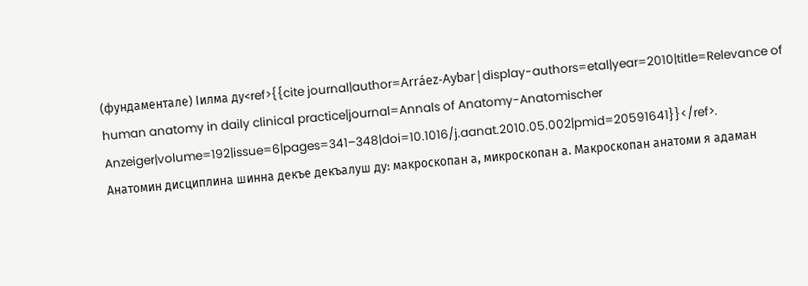(фундаментале) Ӏилма ду<ref>{{cite journal|author=Arráez-Aybar|display-authors=etal|year=2010|title=Relevance of human anatomy in daily clinical practice|journal=Annals of Anatomy-Anatomischer Anzeiger|volume=192|issue=6|pages=341–348|doi=10.1016/j.aanat.2010.05.002|pmid=20591641}}</ref>.
Анатомин дисциплина шинна декъе декъалуш ду: макроскопан а, микроскопан а. Макроскопан анатоми я адаман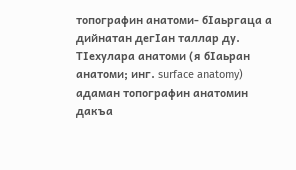топографин анатоми- бӀаьргаца а дийнатан дегӀан таллар ду. ТӀехулара анатоми (я бӀаьран анатоми; инг. surface anatomy) адаман топографин анатомин дакъа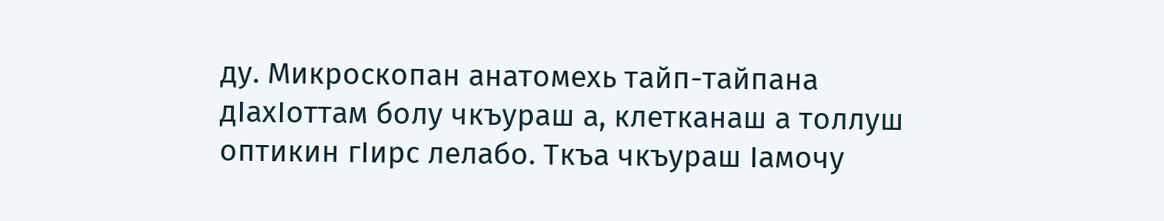ду. Микроскопан анатомехь тайп-тайпана дӀахӀоттам болу чкъураш а, клетканаш а толлуш оптикин гӀирс лелабо. Ткъа чкъураш Ӏамочу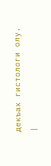декъах гистологи олу.
|